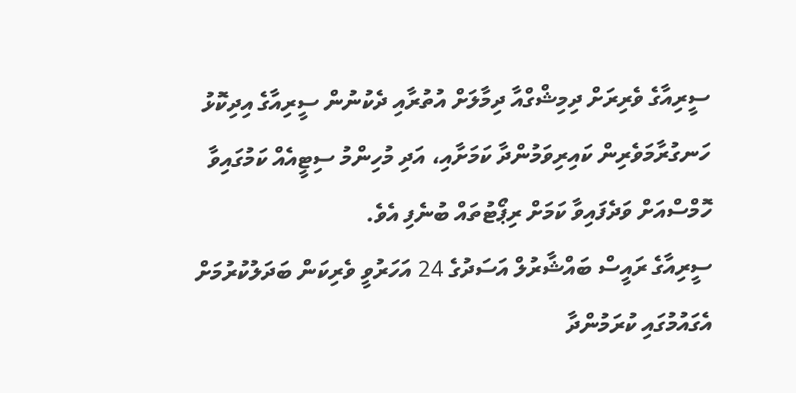ސީރިއާގެ ވެރިރަށް ދިމިޝްގްއާ ދިމާލަށް އުތުރާއި ދެކުނުން ސީރިއާގެ އިދިކޮޅު ހަނގުރާމަވެރިން ކައިރިވަމުންދާ ކަމަށާއި، އަދި މުހިންމު ސިޓީއެއް ކަމުގައިވާ ހޮމްސްއަށް ވަދެފައިވާ ކަމަށް ރިޕޯޓުތައް ބުނެފި އެވެ.
ސީރިއާގެ ރައީސް ބައްޝާރުލް އަސަދުގެ 24 އަހަރުވީ ވެރިކަން ބަދަލުކުރުމަށް އެގައުމުގައި ކުރަމުންދާ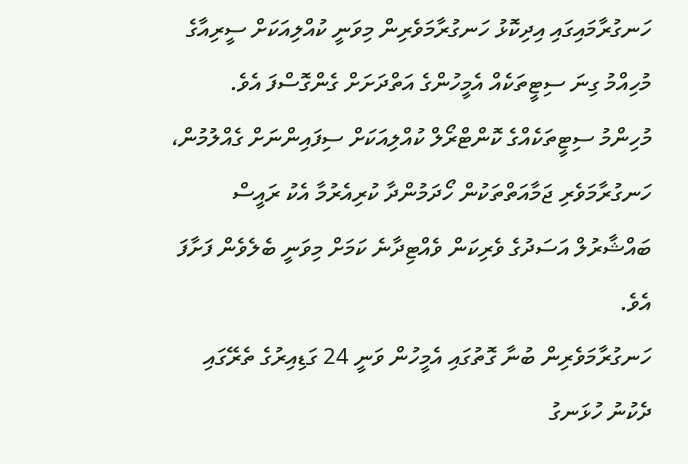ހަނގުރާމައިގައި އިދިކޮޅު ހަނގުރާމަވެރިން މިވަނީ ކުއްލިއަކަށް ސީރިއާގެ މުހިއްމު ގިނަ ސިޓީތަކެއް އެމީހުންގެ އަތްދަށަށް ގެންގޮސްފަ އެވެ.
މުހިންމު ސިޓީތަކެއްގެ ކޮންޓްރޯލް ކުއްލިއަކަށް ސިފައިންނަށް ގެއްލުމުން، ހަނގުރާމަވެރި ޖަމާއަތްތަކުން ހޯދަމުންދާ ކުރިއެރުމާ އެކު ރައީސް ބައްޝާރުލް އަސަދުގެ ވެރިކަން ވެއްޓިދާނެ ކަމަށް މިވަނީ ބެލެވެން ފަށާފަ އެވެ.
ހަނގުރާމަވެރިން ބުނާ ގޮތުގައި އެމީހުން ވަނީ 24 ގަޑިއިރުގެ ތެރޭގައި ދެކުނު ހުޅަނގު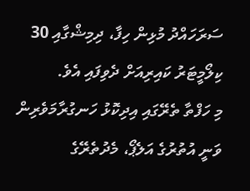ސަރަހައްދު މުޅިން ހިފާ، ދިމިޝްގާއި 30 ކިލޯމީޓަރު ކައިރިއަށް ދެވިފައި އެވެ.
މި ހަފްތާ ތެރޭގައި އިދިކޮޅު ހަނގުރާމަވެރިން ވަނީ އުތުރުގެ އަލެޕޯ، މެދުތެރޭގެ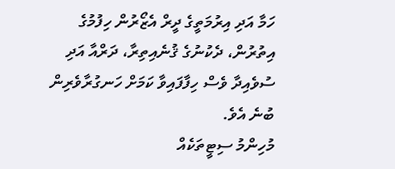ހަމާ އަދި އިރުމަތީގެ ދީރް އެޒޯރުން ހިފުމުގެ އިތުރުން، ދެކުނުގެ ޤުނެއިތިރާ، ދަރްއާ އަދި ސުވެއިދާ ވެސް ހިފާފައިވާ ކަމަށް ހަނގުރާވެރިން ބުނެ އެވެ.
މުހިންމު ސިޓީތަކެއް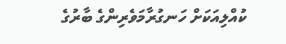ކުއްލިއަކަށް ހަނގުރާމަވެރިންގެ ބާރުގެ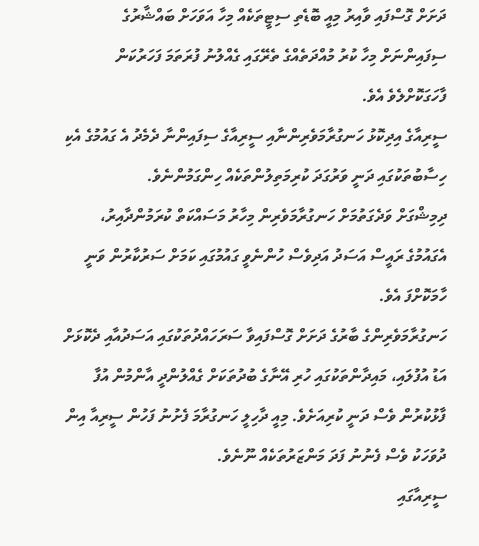ދަށަށް ގޮސްފައި ވާއިރު މިއީ ބޮޑެތި ސިޓީތަކެއް މިހާ އަވަހަށް ބައްޝާރުގެ ސިފައިންނަށް މިހާ ކުރު މުއްދަތެއްގެ ތެރޭގައި ގެއްލުނު ފުރަތަމަ ފަހަރުކަން ފާހަގަކޮށްލެވެ އެވެ.
ސީރިއާގެ އިދިކޮޅު ހަނގުރާމަވެރިންނާއި ސީރިއާގެ ސިފައިންނާ ދެމެދު އެ ގައުމުގެ އެކި ހިސާބުތަކުގައި ދަނީ ވަރުގަދަ ކުރިމަތިލުންތަކެއް ހިންގަމުންނެވެ.
ދިމިޝްގަށް ވަދެގަތުމަށް ހަނގުރާމަވެރިން މިހާރު މަސައްކަތް ކުރަމުންދާއިރު، އެގައުމުގެ ރައީސް އަސަދު އަދިވެސް ހުންނެވީ ގައުމުގައި ކަމަށް ސަރުކާރުން ވަނީ ހާމަކޮށްފަ އެވެ.
ހަނގުރާމަވެރިންގެ ބާރުގެ ދަށަށް ގޮސްފައިވާ ސަރަހައްދުތަކުގައި އަސަދުއާއި ދެކޮޅަށް އަޑު އުފުލައި، މައިދާންތަކުގައި ހުރި އޭނާގެ ބުދުތަކަށް ގެއްލުންދީ އާންމުން އުފާ ފާޅުކުރުން ވެސް ދަނީ ކުރިއަށެވެ. މިއީ ދާހިލީ ހަނގުރާމަ ފެށުނު ފަހުން ސީރިއާ އިން ދުވަހަކު ވެސް ފެނުނު ފަދަ މަންޒަރުތަކެއް ނޫނެވެ.
ސީރިއާގައި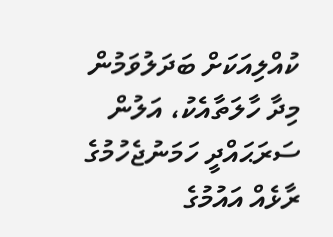ކުއްލިއަކަށް ބަދަލުވަމުން މިދާ ހާލަތާއެކު، އަލުން ސަރަޙައްދީ ހަމަނުޖެހުމުގެ ރާޅެއް އައުމުގެ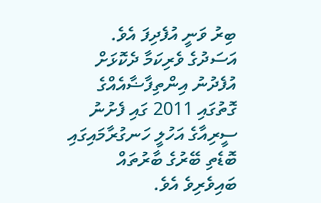ބިރު ވަނީ އުފެދިފަ އެވެ. އަސަދުގެ ވެރިކަމާ ދެކޮޅަށް އުފެދުނު އިންތިފާޟާއެއްގެ ގޮތުގައި 2011 ގައި ފެށުނު ސީރިއާގެ އަހުލީ ހަނގުރާމައިގައި ބޮޑެތި ބޭރުގެ ބާރުތައް ބައިވެރިވެ އެވެ.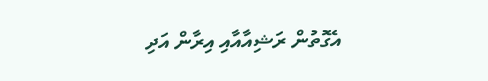އެގޮތުން ރަޝިއާއާއި އިރާން އަދި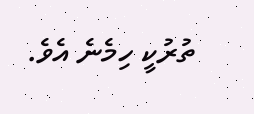ތުރުކީ ހިމެނެ އެވެ.